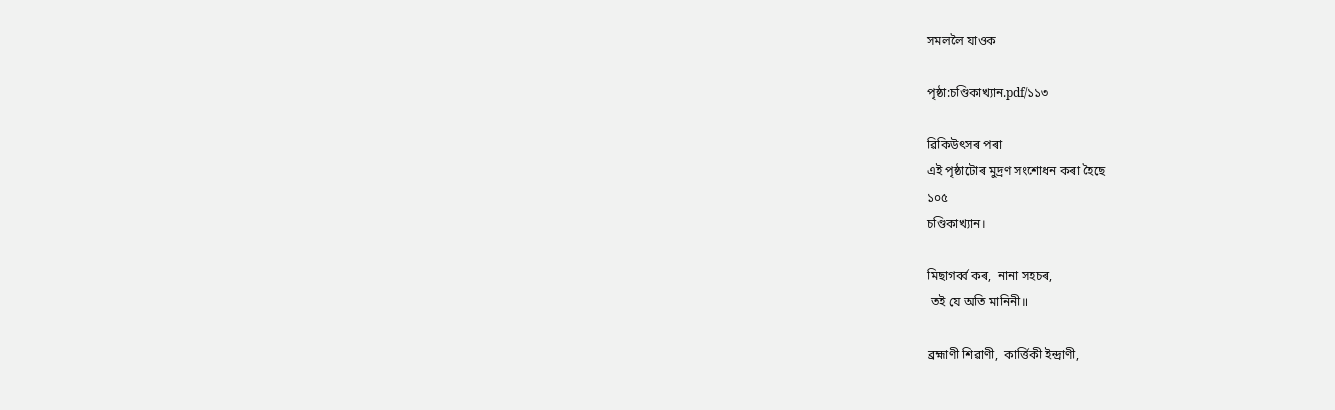সমললৈ যাওক

পৃষ্ঠা:চণ্ডিকাখ্যান.pdf/১১৩

ৱিকিউৎসৰ পৰা
এই পৃষ্ঠাটোৰ মুদ্ৰণ সংশোধন কৰা হৈছে
১০৫
চণ্ডিকাখ্যান।

মিছাগৰ্ব্ব কৰ,  নানা সহচৰ,
 তই যে অতি মানিনী॥

ব্ৰহ্মাণী শিৱাণী,  কাৰ্ত্তিকী ইন্দ্ৰাণী,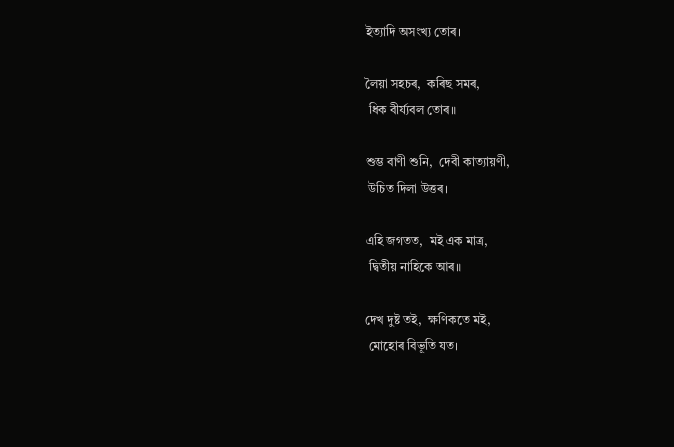ইত্যাদি অসংখ্য তোৰ।

লৈয়া সহচৰ,  কৰিছ সমৰ,
 ধিক বীৰ্য্যবল তোৰ॥

শুম্ভ বাণী শুনি,  দেবী কাত্যায়ণী,
 উচিত দিলা উত্তৰ।

এহি জগতত,  মই এক মাত্ৰ,
 দ্বিতীয় নাহিকে আৰ॥

দেখ দুষ্ট তই,  ক্ষণিকতে মই,
 মোহোৰ বিভূতি যত।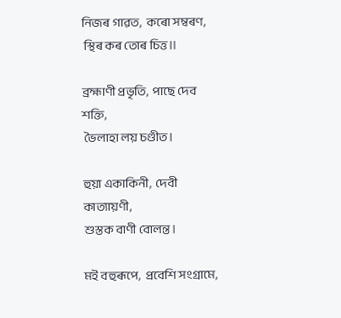নিজৰ গাৱত,  কৰো সম্বৰণ,
 স্থিৰ কৰ তোৰ চিত্ত॥

ব্ৰহ্মাণী প্ৰভৃতি,  পাছে দেব শক্তি,
 ভৈলাহা লয় চণ্ডীত।

হুয়া একাকিনী,  দেবী কাত্যায়ণী,
 শুস্তক বাণী বোলন্ত।

মই বহুৰূপে,  প্ৰবেশি সংগ্ৰামে,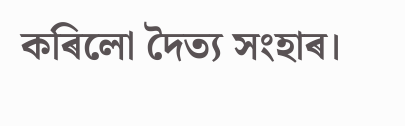কৰিলো দৈত্য সংহাৰ।